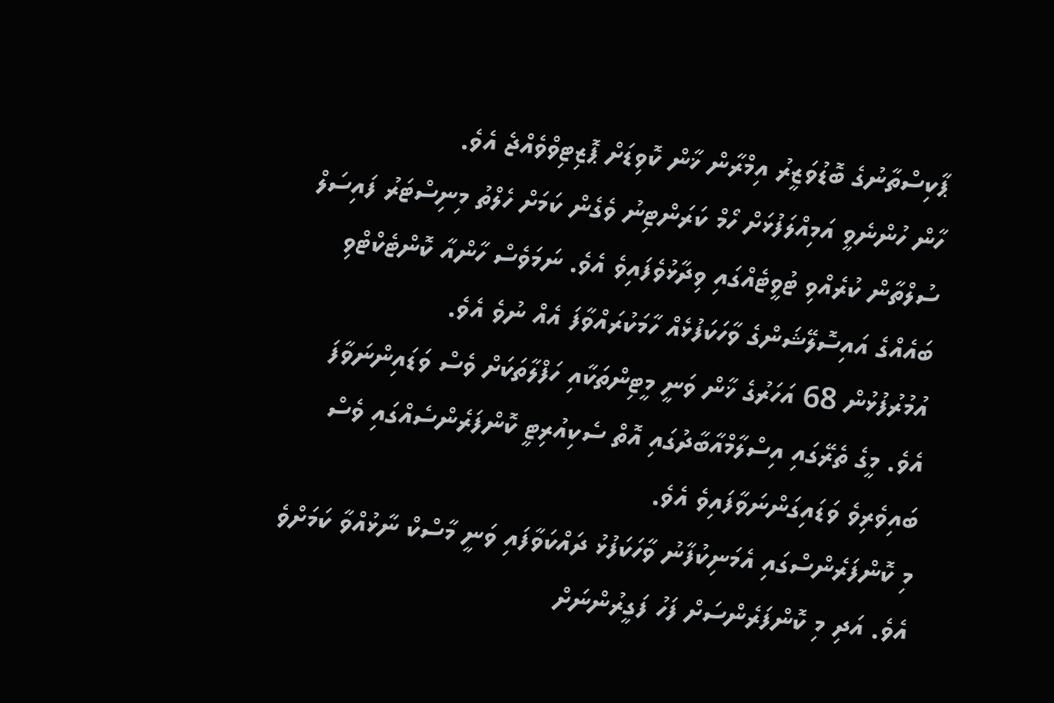ޕާކިސްތާނުގެ ބޮޑުވަޒީރު އިމްރާން ޚާން ކޮވިޑަށް ޕޮޒިޓިވްވެއްޖެ އެވެ.
ހާން ހުންނެވީ އަމިއްލަފުޅަށް ހޯމް ކަރަންޓިނު ވެގެން ކަމަށް ހެލްތު މިނިސްޓަރު ފައިސަލް ސުލްތާން ކުރެއްވި ޓުވީޓެއްގައި ވިދާޅުވެފައިވެ އެވެ. ނަމަވެސް ހާންއާ ކޮންޓެކްޓްވި ބައެއްގެ އައިސޮލޭޝަންގެ ވާހަކަފުޅެއް ހާމަކުރައްވާފަ އެއް ނުވެ އެވެ.
އުމުރުފުޅުން 68 އަހަރުގެ ޚާން ވަނީ މީޓިންތަކާއި ހަފްލާތަކަށް ވެސް ވަޑައިންނަވާފަ އެވެ. މީގެ ތެރޭގައި އިސްލާމްއާބާދުގައި އޮތް ސެކިއުރިޓީ ކޮންފަރެންސެއްގައި ވެސް ބައިވެރިވެ ވަޑައިގަންނަވާފައިވެ އެވެ.
މި ކޮންފަރެންސްގައި އެމަނިކުފާނު ވާހަކަފުޅު ދައްކަވާފައި ވަނީ މާސްކް ނާޅުއްވާ ކަމަށްވެ އެވެ. އަދި މި ކޮންފަރެންސަށް ފަހު ފަގީރުންނަށް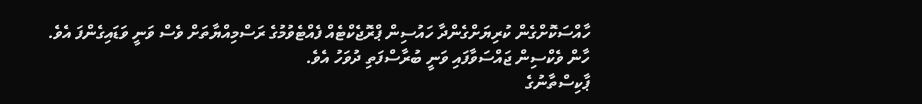ހާއްސަކޮށްގެން ކުރިޔަށްގެންދާ ހައުސިން ޕްރޮޖެކްޓެއް ފެއްޓެވުމުގެ ރަސްމިއްޔާތަށް ވެސް ވަނީ ވަޑައިގެންފަ އެވެ.
ހާން ވެކްސިން ޖައްސަވާފައި ވަނީ ބުރާސްފަތި ދުވަހު އެވެ.
ޕާކިސްތާނުގެ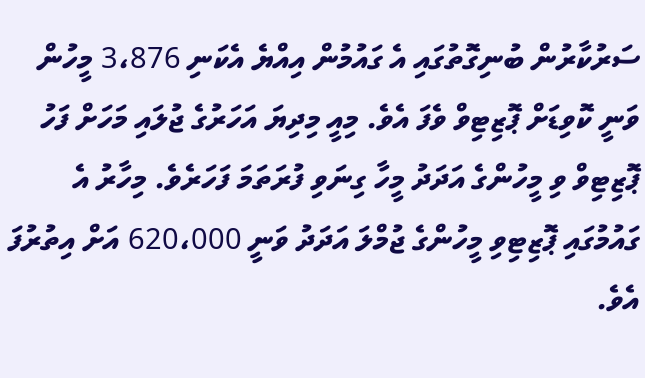ސަރުކާރުން ބުނިގޮތުގައި އެ ގައުމުން އިއްޔެ އެކަނި 3،876 މީހުން ވަނީ ކޮވިޑަށް ޕޮޒިޓިވް ވެފަ އެވެ. މިއީ މިދިޔަ އަހަރުގެ ޖުލައި މަހަށް ފަހު ޕޮޒިޓިވް ވި މީހުންގެ އަދަދު މީހާ ގިނަވި ފުރަތަމަ ފަހަރެވެ. މިހާރު އެ ގައުމުގައި ޕޮޒިޓިވި މީހުންގެ ޖުމްލަ އަދަދު ވަނީ 620،000 އަށް އިތުރުފަ އެވެ.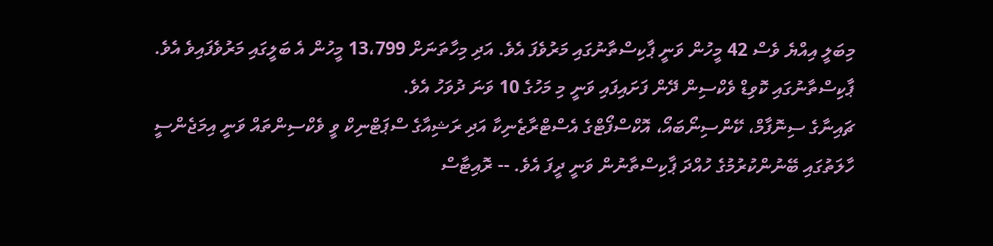މިބަލީ އިއްޔެ ވެސް 42 މީހުން ވަނީ ޕާކިސްތާނުގައި މަރުވެފަ އެވެ. އަދި މިހާތަނަށް 13،799 މީހުން އެ ބަލީގައި މަރުވެފައިވެ އެވެ.
ޕާކިސްތާނުގައި ކޮވިޑް ވެކްސިން ދޭން ފަށައިފައި ވަނީ މި މަހުގެ 10 ވަނަ ދުވަހު އެވެ.
ޗައިނާގެ ސިނޮފާމް، ކޭންސިނޯބައޯ، އޮކްސްފޯޓްގެ އެސްޓްރާޒެނިކާ އަދި ރަޝިއާގެ ސްޕަޓްނިކް ވީ ވެކްސިންތައް ވަނީ އިމަޖެންސީ ހާލަތުގައި ބޭނުންކުރުމުގެ ހުއްދަ ޕާކިސްތާނުން ވަނީ ދީފަ އެވެ. -- ރޮއިޓާސް